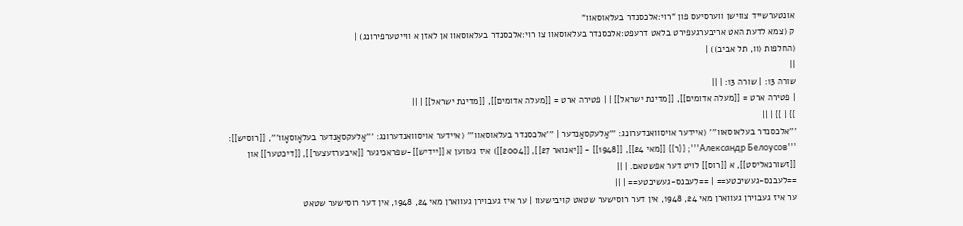אונטערשייד צווישן ווערסיעס פון "רוי:אלכסנדר בעלאוסאוו"
ק (צמא לדעת האט אריבערגעפירט בלאט דרעפט:אלכסנדר בעלאוסאוו צו רוי:אלכסנדר בעלאוסאוו אן לאזן א ווייטערפירונג) |
(החלפות (וו, תל אביב)) |
||
שורה 13: | שורה 13: | ||
| פטירה ארט = [[מעלה אדומים]], [[מדינת ישראל]] | | פטירה ארט = [[מעלה אדומים]], [[מדינת ישראל]] | ||
}} | }} | ||
'''אלכסנדר בעלאוסאוו''' (איידער אויסוואנדערונג: '''אַלעקסאַנדער | '''אלכסנדר בעלאוסאוו''' (איידער אויסוואנדערונג: '''אַלעקסאַנדער בעלאָוסאָוו''', [[רוסיש]]: '''Александр Белоусов'''; {{ר}} [[מאי 24]], [[1948]] - [[יאנואר 27]], [[2004]]) איז געווען א [[יידיש]]-שפראכיגער [[איבערזעצער]], [[דיכטער]] און [[זשורנאליסט]], א [[רוס]] לויט דער אפשטאם. | ||
==לעבנס-געשיכטע== | ==לעבנס-געשיכטע== | ||
ער איז געבוירן געווארן מאי 24, 1948, אין דער רוסישער שטאט קויבישעוו | ער איז געבוירן געווארן מאי 24, 1948, אין דער רוסישער שטאט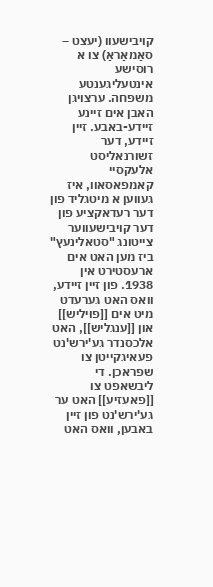קויבישעוו (יעצט – סאַמאַראַ) צו א רוסישע אינטעליגענטע משפחה. ערצויגן האבן אים זיינע זיידע-באבע. זיין זיידע, דער זשורנאליסט אלעקסיי קאמפאסאוו, איז געווען א מיטגליד פון דער רעדאקציע פון דער קויבישעווער צייטונג "סטאלינעץ" ביז מען האט אים ארעסטירט אין 1938. פון זיין זיידע, וואס האט גערעדט מיט אים [[פויליש]] און [[ענגליש]], האט אלכסנדר גע'ירש'נט פעאיגקייטן צו שפראכן. די ליבשאפט צו [[פאעזיע]] האט ער גע'ירש'נט פון זיין באבען, וואס האט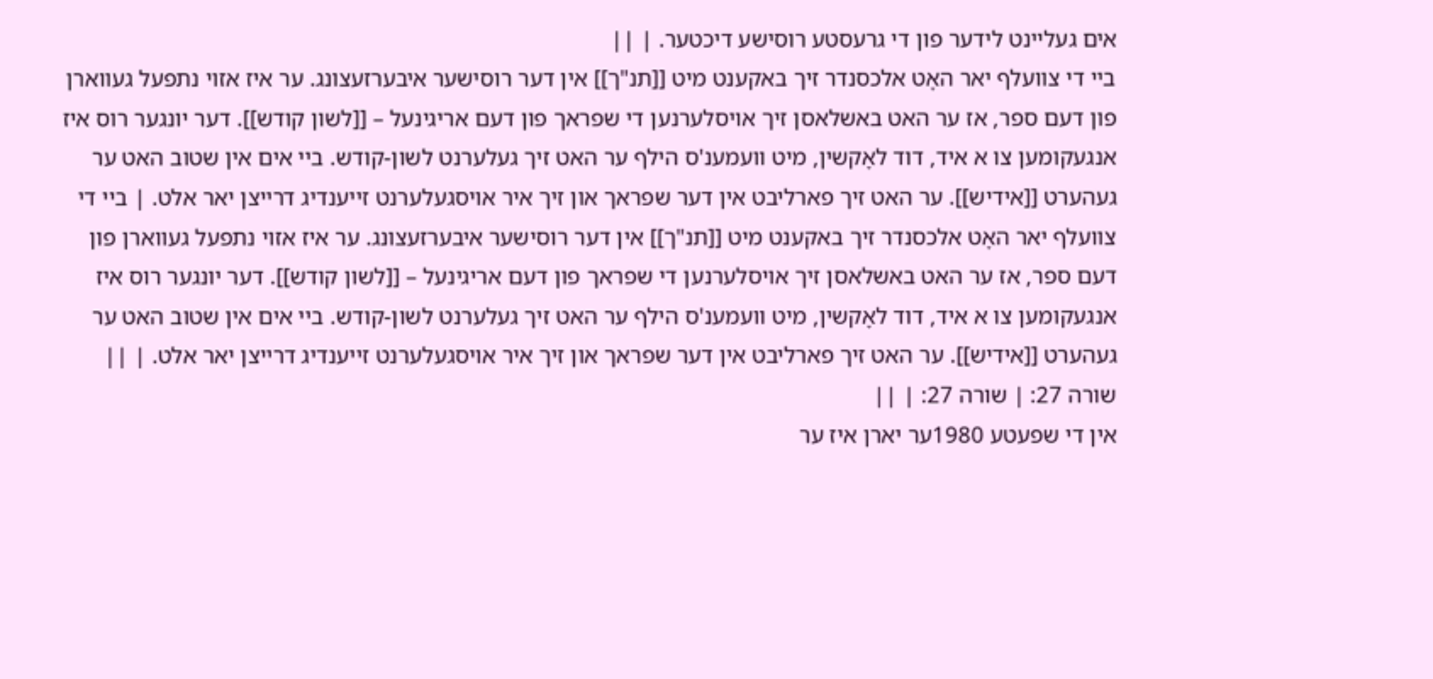אים געליינט לידער פון די גרעסטע רוסישע דיכטער. | ||
ביי די צוועלף יאר האָט אלכסנדר זיך באקענט מיט [[תנ"ך]] אין דער רוסישער איבערזעצונג. ער איז אזוי נתפעל געווארן פון דעם ספר, אז ער האט באשלאסן זיך אויסלערנען די שפראך פון דעם אריגינעל – [[לשון קודש]]. דער יונגער רוס איז אנגעקומען צו א איד, דוד לאָקשין, מיט וועמענ'ס הילף ער האט זיך געלערנט לשון-קודש. ביי אים אין שטוב האט ער געהערט [[אידיש]]. ער האט זיך פארליבט אין דער שפראך און זיך איר אויסגעלערנט זייענדיג דרייצן יאר אלט. | ביי די צוועלף יאר האָט אלכסנדר זיך באקענט מיט [[תנ"ך]] אין דער רוסישער איבערזעצונג. ער איז אזוי נתפעל געווארן פון דעם ספר, אז ער האט באשלאסן זיך אויסלערנען די שפראך פון דעם אריגינעל – [[לשון קודש]]. דער יונגער רוס איז אנגעקומען צו א איד, דוד לאָקשין, מיט וועמענ'ס הילף ער האט זיך געלערנט לשון-קודש. ביי אים אין שטוב האט ער געהערט [[אידיש]]. ער האט זיך פארליבט אין דער שפראך און זיך איר אויסגעלערנט זייענדיג דרייצן יאר אלט. | ||
שורה 27: | שורה 27: | ||
אין די שפעטע 1980ער יארן איז ער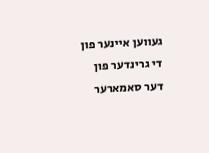געווען איינער פון די גרינדער פון דער סאמארער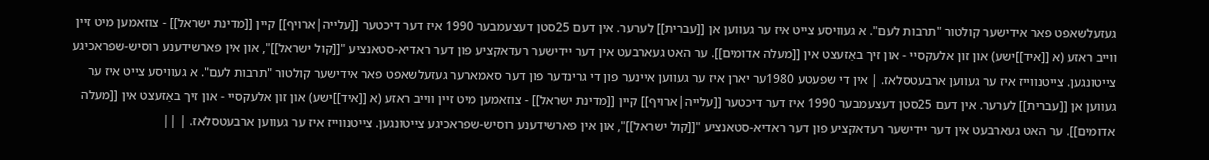געזעלשאפט פאר אידישער קולטור "תרבות לעם". א געוויסע צייט איז ער געווען אן [[עברית]] לערער. אין דעם 25סטן דעצעמבער 1990 איז דער דיכטער [[עלייה|ארויף]] קיין [[מדינת ישראל]] - צוזאמען מיט זיין ווייב ראזע (א [[איד]]ישע) און זון אלעקסיי - און זיך באַזעצט אין [[מעלה אדומים]]. ער האט געארבעט אין דער יידישער רעדאקציע פון דער ראדיא-סטאנציע "[[קול ישראל]]", און אין פארשידענע רוסיש-שפראכיגע צייטונגען. צייטנווייז איז ער געווען ארבעטסלאז. | אין די שפעטע 1980ער יארן איז ער געווען איינער פון די גרינדער פון דער סאמארער געזעלשאפט פאר אידישער קולטור "תרבות לעם". א געוויסע צייט איז ער געווען אן [[עברית]] לערער. אין דעם 25סטן דעצעמבער 1990 איז דער דיכטער [[עלייה|ארויף]] קיין [[מדינת ישראל]] - צוזאמען מיט זיין ווייב ראזע (א [[איד]]ישע) און זון אלעקסיי - און זיך באַזעצט אין [[מעלה אדומים]]. ער האט געארבעט אין דער יידישער רעדאקציע פון דער ראדיא-סטאנציע "[[קול ישראל]]", און אין פארשידענע רוסיש-שפראכיגע צייטונגען. צייטנווייז איז ער געווען ארבעטסלאז. | ||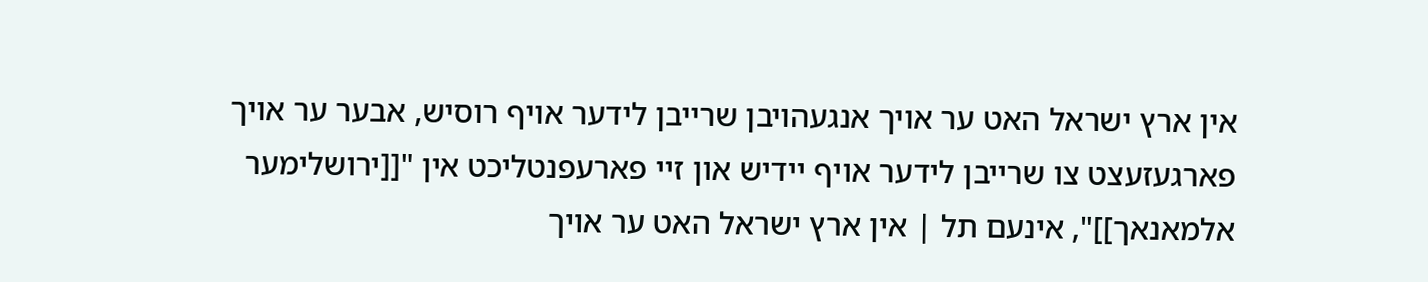אין ארץ ישראל האט ער אויך אנגעהויבן שרייבן לידער אויף רוסיש, אבער ער אויך פארגעזעצט צו שרייבן לידער אויף יידיש און זיי פארעפנטליכט אין "[[ירושלימער אלמאנאך]]", אינעם תל | אין ארץ ישראל האט ער אויך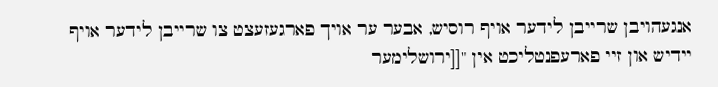אנגעהויבן שרייבן לידער אויף רוסיש, אבער ער אויך פארגעזעצט צו שרייבן לידער אויף יידיש און זיי פארעפנטליכט אין "[[ירושלימער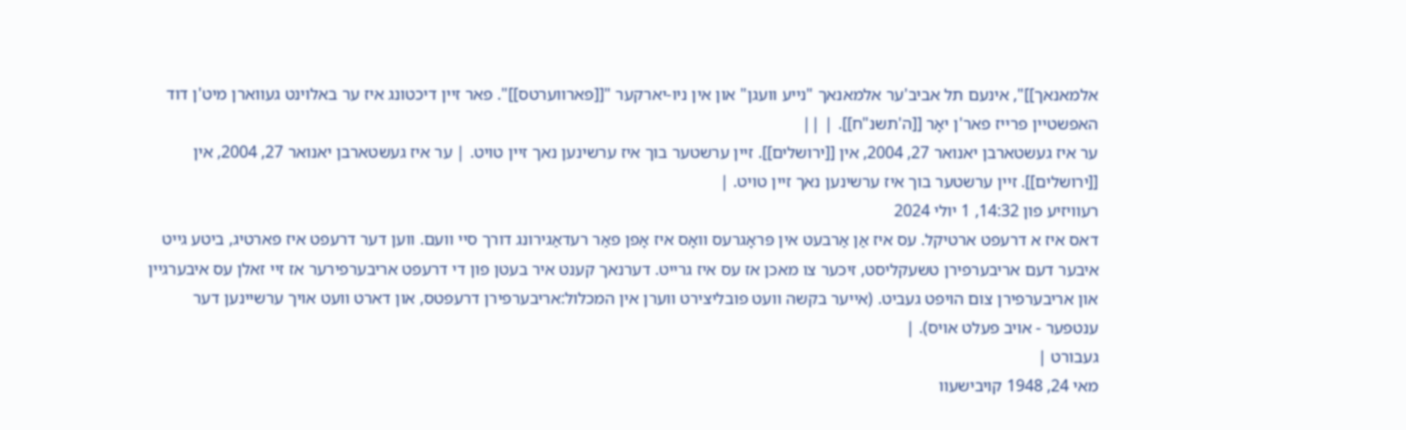אלמאנאך]]", אינעם תל אביב'ער אלמאנאך "נייע וועגן" און אין ניו-יארקער "[[פארווערטס]]". פאר זיין דיכטונג איז ער באלוינט געווארן מיט'ן דוד האפשטיין פרייז פאר'ן יאָר [[ה'תשנ"ח]]. | ||
ער איז געשטארבן יאנואר 27, 2004, אין [[ירושלים]]. זיין ערשטער בוך איז ערשינען נאך זיין טויט. | ער איז געשטארבן יאנואר 27, 2004, אין [[ירושלים]]. זיין ערשטער בוך איז ערשינען נאך זיין טויט. |
רעוויזיע פון 14:32, 1 יולי 2024
דאס איז א דרעפט ארטיקל. עס איז אַן אַרבעט אין פּראָגרעס וואָס איז אָפן פאַר רעדאַגירונג דורך סיי וועם. ווען דער דרעפט איז פארטיג, ביטע גייט איבער דעם אריבערפירן טשעקליסט, זיכער צו מאכן אז עס איז גרייט. דערנאך קענט איר בעטן פון די דרעפט אריבערפירער אז זיי זאלן עס איבערגיין און אריבערפירן צום הויפט געביט. (אייער בקשה וועט פובליצירט ווערן אין המכלול:אריבערפירן דרעפטס, און דארט וועט אויך ערשיינען דער ענטפער - אויב פעלט אויס). |
געבורט |
מאי 24, 1948 קויבישעוו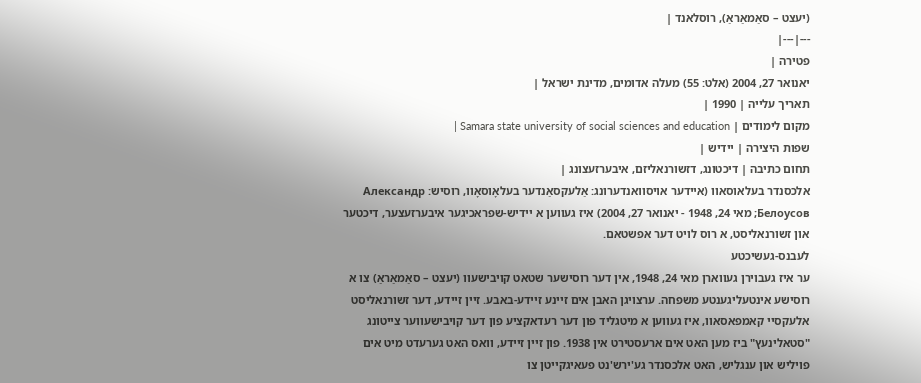(יעצט – סאַמאַראַ), רוסלאנד |
---|---|
פטירה |
יאנואר 27, 2004 (אלט: 55) מעלה אדומים, מדינת ישראל |
תאריך עלייה | 1990 |
מקום לימודים | Samara state university of social sciences and education |
שפות היצירה | יידיש |
תחום כתיבה | דיכטונג, דזשורנאליזם, איבערזעצונג |
אלכסנדר בעלאוסאוו (איידער אויסוואנדערונג: אַלעקסאַנדער בעלאָוסאָוו, רוסיש: Александр Белоусов; מאי 24, 1948 - יאנואר 27, 2004) איז געווען א יידיש-שפראכיגער איבערזעצער, דיכטער און זשורנאליסט, א רוס לויט דער אפשטאם.
לעבנס-געשיכטע
ער איז געבוירן געווארן מאי 24, 1948, אין דער רוסישער שטאט קויבישעוו (יעצט – סאַמאַראַ) צו א רוסישע אינטעליגענטע משפחה. ערצויגן האבן אים זיינע זיידע-באבע. זיין זיידע, דער זשורנאליסט אלעקסיי קאמפאסאוו, איז געווען א מיטגליד פון דער רעדאקציע פון דער קויבישעווער צייטונג "סטאלינעץ" ביז מען האט אים ארעסטירט אין 1938. פון זיין זיידע, וואס האט גערעדט מיט אים פויליש און ענגליש, האט אלכסנדר גע'ירש'נט פעאיגקייטן צו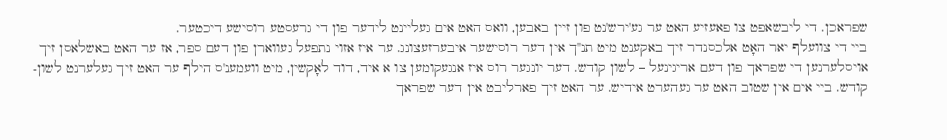שפראכן. די ליבשאפט צו פאעזיע האט ער גע'ירש'נט פון זיין באבען, וואס האט אים געליינט לידער פון די גרעסטע רוסישע דיכטער.
ביי די צוועלף יאר האָט אלכסנדר זיך באקענט מיט תנ"ך אין דער רוסישער איבערזעצונג. ער איז אזוי נתפעל געווארן פון דעם ספר, אז ער האט באשלאסן זיך אויסלערנען די שפראך פון דעם אריגינעל – לשון קודש. דער יונגער רוס איז אנגעקומען צו א איד, דוד לאָקשין, מיט וועמענ'ס הילף ער האט זיך געלערנט לשון-קודש. ביי אים אין שטוב האט ער געהערט אידיש. ער האט זיך פארליבט אין דער שפראך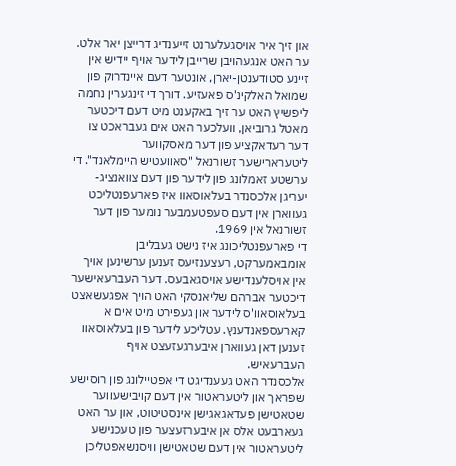און זיך איר אויסגעלערנט זייענדיג דרייצן יאר אלט.
ער האט אנגעהויבן שרייבן לידער אויף יידיש אין זיינע סטודענטן-יארן, אונטער דעם איינדרוק פון שמואל האלקינ'ס פאעזיע. דורך די זינגערין נחמה ליפשיץ האט ער זיך באקענט מיט דעם דיכטער מאטל גרוביאן, וועלכער האט אים געבראכט צו דער רעדאקציע פון דער מאסקווער ליטערארישער זשורנאל "סאוועטיש היימלאנד". די ערשטע זאמלונג פון לידער פון דעם צוואנציג-יעריגן אלכסנדר בעלאוסאוו איז פארעפנטליכט געווארן אין דעם סעפטעמבער נומער פון דער זשורנאל אין 1969.
די פארעפנטליכונג איז נישט געבליבן אומבאמערקט, רעצענזיעס זענען ערשינען אויך אין אויסלענדישע אויסגאבעס. דער העברעאישער דיכטער אברהם שליאנסקי האט הויך אפגעשאצט בעלאוסאוו'ס לידער און געפירט מיט אים א קארעספאנדענץ. עטליכע לידער פון בעלאוסאוו זענען דאן געווארן איבערגעזעצט אויף העברעאיש.
אלכסנדר האט געענדיגט די אפטיילונג פון רוסישע שפראך און ליטעראטור אין דעם קויבישעווער שטאטישן פעדאגאגישן אינסטיטוט, און ער האט געארבעט אלס אן איבערזעצער פון טעכנישע ליטעראטור אין דעם שטאטישן וויסנשאפטליכן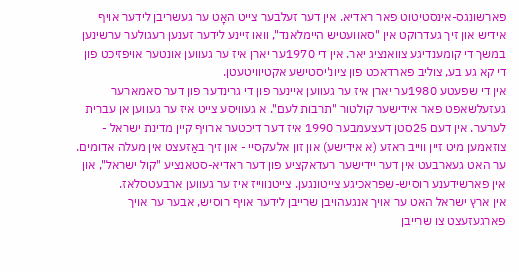פארשונגס-אינסטיטוט פאר ראדיא. אין דער זעלבער צייט האָט ער געשריבן לידער אויף אידיש און זיך געדרוקט אין "סאוועטיש היימלאנד", וואו זיינע לידער זענען רעגולער ערשינען במשך די קומענדיגע צוואנציג יאר. אין די 1970ער יארן איז ער געווען אונטער אויפזיכט פון די קא גע בע, צוליב פארדאכט פון ציונ'יסטישע אקטיוויטעטן.
אין די שפעטע 1980ער יארן איז ער געווען איינער פון די גרינדער פון דער סאמארער געזעלשאפט פאר אידישער קולטור "תרבות לעם". א געוויסע צייט איז ער געווען אן עברית לערער. אין דעם 25סטן דעצעמבער 1990 איז דער דיכטער ארויף קיין מדינת ישראל - צוזאמען מיט זיין ווייב ראזע (א אידישע) און זון אלעקסיי - און זיך באַזעצט אין מעלה אדומים. ער האט געארבעט אין דער יידישער רעדאקציע פון דער ראדיא-סטאנציע "קול ישראל", און אין פארשידענע רוסיש-שפראכיגע צייטונגען. צייטנווייז איז ער געווען ארבעטסלאז.
אין ארץ ישראל האט ער אויך אנגעהויבן שרייבן לידער אויף רוסיש, אבער ער אויך פארגעזעצט צו שרייבן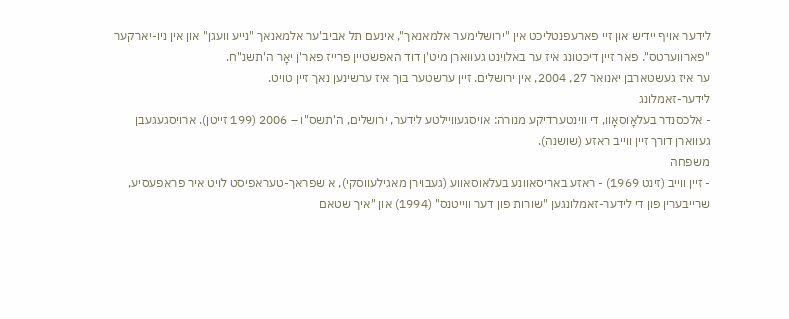לידער אויף יידיש און זיי פארעפנטליכט אין "ירושלימער אלמאנאך", אינעם תל אביב'ער אלמאנאך "נייע וועגן" און אין ניו-יארקער "פארווערטס". פאר זיין דיכטונג איז ער באלוינט געווארן מיט'ן דוד האפשטיין פרייז פאר'ן יאָר ה'תשנ"ח.
ער איז געשטארבן יאנואר 27, 2004, אין ירושלים. זיין ערשטער בוך איז ערשינען נאך זיין טויט.
לידער-זאמלונג
- אלכסנדר בעלאָוסאָוו, די ווינטערדיקע מנורה: אויסגעוויילטע לידער, ירושלים, ה'תשס"ו – 2006 (199 זייטן). ארויסגעגעבן געווארן דורך זיין ווייב ראזע (שושנה).
משפחה
- זיין ווייב (זינט 1969) - ראזע באריסאוונע בעלאוסאווע (געבוירן מאגילעווסקי), א שפראך-טעראפיסט לויט איר פראפעסיע, שרייבערין פון די לידער-זאמלונגען "שורות פון דער ווייטנס" (1994) און "איך שטאם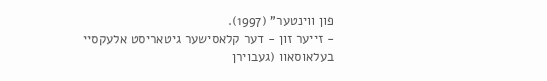פון ווינטער" (1997).
- זייער זון - דער קלאסישער גיטאריסט אלעקסיי בעלאוסאוו (געבוירן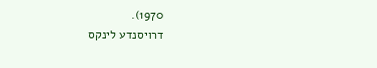1970).
דרויסנדע לינקס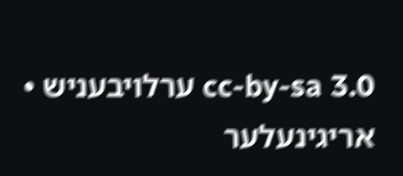cc-by-sa 3.0 ערלויבעניש • אריגינעלער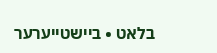בלאט • ביישטייערער